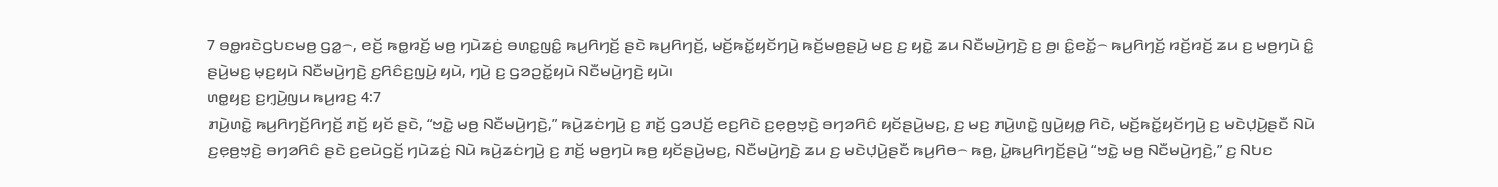7 ꤋꤥ꤭ꤙꤢꤧꤞꤝꤢꤗꤥ꤬ ꤞꤤ꤭꤮, ꤕꤢꤩ꤬ ꤒꤥ꤭ꤙꤢꤩ꤬ ꤗꤥ꤬ ꤚꤣꤧꤘꤢꤦ꤬ ꤋꤛꤢ꤭ꤜꤢꤨ꤭ ꤒꤣ꤬ꤖꤚꤢꤩ꤬ ꤔꤢꤧ ꤒꤣ꤬ꤖꤚꤢꤩ꤬, ꤗꤢꤩ꤬ꤒꤢꤩ꤭ꤟꤢꤩꤚꤣꤧ꤬ ꤒꤢꤩ꤬ꤗꤥ꤬ꤔꤣꤧ꤬ ꤗꤢ꤬ ꤢ꤬ ꤟꤢꤧ꤭ ꤘꤣ ꤡꤢꤪꤗꤣꤧ꤬ꤚꤢꤧ꤬ ꤢ꤬ ꤥ꤬꤯ ꤢꤨ꤭ꤕꤢꤩ꤭꤮ ꤒꤣ꤬ꤖꤚꤢꤩ꤬ ꤙꤢꤩ꤬ꤙꤢꤩ꤬ ꤘꤣ ꤢ꤬ ꤗꤥ꤬ꤚꤣꤧ ꤢꤨ꤭ ꤔꤣꤧ꤬ꤗꤢ꤬ ꤗ꤫ꤢ꤬ꤟꤣꤧ ꤡꤢꤪꤗꤣꤧ꤬ꤚꤢꤧ꤬ ꤢ꤬ꤖꤢꤨꤢ꤬ꤜꤣꤧ꤬ ꤟꤣꤧ, ꤚꤣꤧ꤬ ꤢ꤬ ꤞꤤꤑꤢꤩ꤭ꤟꤣꤧ ꤡꤢꤪꤗꤣꤧ꤬ꤚꤢꤧ꤬ ꤟꤣꤧ꤯
ꤛꤥ꤭ꤟꤢ꤬ ꤢ꤬ꤚ꤫ꤣꤧ꤬ꤜꤣ ꤒꤣ꤬ꤙꤢ꤬ 4:7
ꤊꤣꤧ꤬ꤛꤢꤧ꤭ ꤒꤣ꤬ꤖꤚꤢꤩ꤬ꤖꤚꤢꤩ꤬ ꤊꤢꤩ꤬ ꤟꤢꤩ ꤔꤢꤧ, “ꤠꤢꤧ꤭ ꤗꤥ꤬ ꤡꤢꤪꤗꤣꤧ꤬ꤚꤢꤧ꤬,” ꤒꤣꤧ꤬ꤘꤢꤦꤚꤣꤧ꤬ ꤢ꤬ ꤊꤢꤩ꤬ ꤞꤤꤓꤢꤩ꤬ ꤕꤢ꤬ꤖꤢꤧ ꤢ꤬ꤕ꤫ꤥ꤬ꤠ꤫ꤢꤧ꤬ ꤋꤚꤤꤖꤢꤨ ꤟꤢꤩꤔꤣꤧ꤬ꤗꤢ꤬, ꤢ꤬ ꤗꤢ꤬ ꤊꤣꤧ꤬ꤛꤢꤧ꤭ ꤜꤣꤧ꤬ꤟꤥ꤭ ꤖꤢꤧ, ꤗꤢꤩ꤬ꤒꤢꤩ꤭ꤟꤢꤩꤚꤣꤧ꤬ ꤢ꤬ ꤗꤢꤧꤓ꤫ꤣꤧ꤬ꤔꤢꤪ ꤡꤣꤧ ꤢ꤬ꤕ꤫ꤥ꤬ꤠ꤫ꤢꤧ꤬ ꤋꤚꤤꤖꤢꤨ ꤔꤢꤧ ꤢ꤬ꤕꤣꤧꤞꤢꤩ꤬ ꤚꤣꤧꤘꤢꤦ꤬ ꤡꤣꤧ ꤒꤣꤧ꤬ꤘꤢꤦꤚꤣꤧ꤬ ꤢ꤬ ꤊꤢꤩ꤬ ꤗꤥ꤬ꤚꤣꤧ ꤒꤥ꤬ ꤟꤢꤩꤔꤣꤧ꤬ꤗꤢ꤬, ꤡꤢꤪꤗꤣꤧ꤬ꤚꤢꤧ꤬ ꤘꤣ ꤢ꤬ ꤗꤢꤧꤓ꤫ꤣꤧ꤬ꤔꤢꤪ ꤒꤣ꤬ꤖꤥ꤮ ꤒꤥ꤬, ꤣꤧ꤭ꤒꤣ꤬ꤖꤚꤢꤩ꤬ꤔꤣꤧ꤬ “ꤠꤢꤧ꤭ ꤗꤥ꤬ ꤡꤢꤪꤗꤣꤧ꤬ꤚꤢꤧ꤬,” ꤢ꤬ ꤡꤝꤢ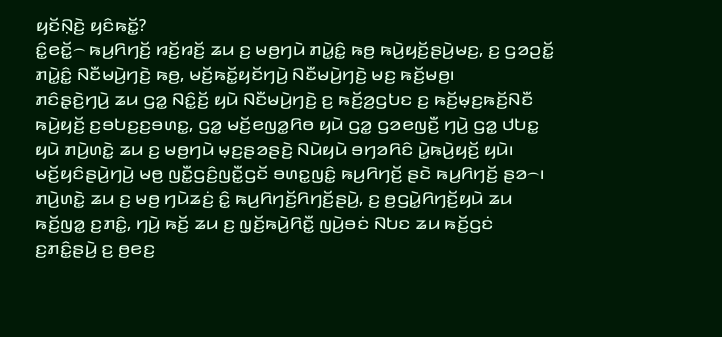ꤟꤢꤩꤡ꤫ꤢꤧ꤬ ꤟꤢꤨꤒꤢꤩ꤭?
ꤢꤨ꤭ꤕꤢꤩ꤭꤮ ꤒꤣ꤬ꤖꤚꤢꤩ꤬ ꤙꤢꤩ꤬ꤙꤢꤩ꤬ ꤘꤣ ꤢ꤬ ꤗꤥ꤬ꤚꤣꤧ ꤊꤣꤧ꤭ꤢꤨ꤭ ꤒꤥ꤬ ꤒꤣꤧ꤬ꤟꤢꤩ꤬ꤔꤣꤧ꤬ꤗꤢ꤬, ꤢ꤬ ꤞꤤꤑꤢꤩ꤭ ꤊꤣꤧ꤭ꤢꤨ꤭ ꤡꤢꤪꤗꤣꤧ꤬ꤚꤢꤧ꤬ ꤒꤥ꤬, ꤗꤢꤩ꤬ꤒꤢꤩ꤭ꤟꤢꤩꤚꤣꤧ꤬ ꤡꤢꤪꤗꤣꤧ꤬ꤚꤢꤧ꤬ ꤗꤢ꤬ ꤒꤢꤩ꤬ꤗꤥ꤬꤯
ꤊꤢꤨꤔ꤫ꤢꤧ꤬ꤚꤣꤧ꤬ ꤘꤣ ꤞꤤ꤭ ꤡꤢꤨ꤭ꤢꤩ꤬ ꤟꤣꤧ ꤡꤢꤪꤗꤣꤧ꤬ꤚꤢꤧ꤬ ꤢ꤬ ꤒꤢꤩ꤬ꤤ꤬ꤞꤝꤢ ꤢ꤬ ꤒꤢꤩ꤬ꤗ꤫ꤢ꤬ꤒꤢꤩ꤬ꤡꤢꤪ ꤒꤣꤧ꤬ꤟꤢꤩ꤬ ꤢ꤬ꤋꤝꤢ꤬ꤢ꤬ꤋꤛꤢ꤭, ꤞꤤ꤭ ꤗꤢꤩ꤬ꤕꤜꤤ꤭ꤖꤥ ꤟꤣꤧ ꤞꤤ꤭ ꤞꤤꤕꤜꤢꤪ꤬ ꤚꤣꤧ꤬ ꤞꤤ꤭ ꤓꤝꤢ꤭ ꤟꤣꤧ ꤊꤣꤧ꤬ꤛꤢꤧ꤭ ꤘꤣ ꤢ꤬ ꤗꤥ꤬ꤚꤣꤧ ꤗ꤫ꤢ꤬ꤔꤤꤔꤢꤧ꤬ ꤡꤣꤧꤟꤣꤧ ꤋꤚꤤꤖꤢꤨ ꤣꤧ꤭ꤒꤣꤧ꤬ꤟꤢꤩ꤬ ꤟꤣꤧ꤯ ꤗꤢꤩ꤬ꤟꤢꤨꤔꤣꤧ꤬ꤚꤣꤧ꤬ ꤗꤥ꤬ ꤜꤢꤪ꤭ꤞꤢꤨ꤬ꤜꤢꤪ꤭ꤞꤢꤩ ꤋꤛꤢ꤭ꤜꤢꤨ꤭ ꤒꤣ꤬ꤖꤚꤢꤩ꤬ ꤔꤢꤧ ꤒꤣ꤬ꤖꤚꤢꤩ꤬ ꤔꤤ꤮꤯
ꤊꤣꤧ꤬ꤛꤢꤧ꤭ ꤘꤣ ꤢ꤬ ꤗꤥ꤬ ꤚꤣꤧꤘꤢꤦ꤬ ꤢꤨ꤭ ꤒꤣ꤬ꤖꤚꤢꤩ꤬ꤖꤚꤢꤩ꤬ꤔꤣꤧ꤬, ꤢ꤬ ꤥ꤬ꤞꤣꤧ꤭ꤖꤚꤢꤩ꤬ꤟꤣꤧ ꤘꤣ ꤒꤢꤩ꤬ꤜꤤ꤭ ꤢ꤬ꤊꤢꤨ꤭, ꤚꤣꤧ꤬ ꤒꤢꤩ꤬ ꤘꤣ ꤢ꤬ ꤜ꤫ꤢꤩ꤬ꤒꤣꤧ꤬ꤖꤢꤪ꤭ ꤜꤣꤧ꤬ꤋꤢꤦ ꤡꤝꤢ ꤘꤣ ꤒꤢꤩ꤬ꤞꤢꤦ ꤢ꤬ꤊꤢꤨ꤭ꤔꤣꤧ꤬ ꤢ꤬ ꤥ꤬ꤕꤢ꤬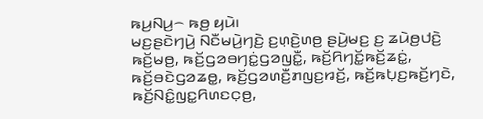ꤒꤣ꤬ꤡꤣ꤬꤮ ꤒꤥ꤬ ꤟꤣꤧ꤯
ꤗꤢ꤬ꤔꤢꤧꤚꤣꤧ꤬ ꤡꤢꤪꤗꤣꤧ꤬ꤚꤢꤧ꤬ ꤢ꤬ꤛ꤫ꤢꤧ꤬ꤛꤥ꤬ ꤔꤣꤧ꤬ꤗꤢ꤬ ꤢ꤬ ꤘꤣꤧꤥ꤬ꤓꤢꤧ꤬ ꤒꤢꤩ꤬ꤗꤥ꤬, ꤒꤢꤩ꤬ꤞꤤꤋꤚꤢꤦ꤭ꤞꤤꤜꤢꤪ꤭, ꤒꤢꤩ꤬ꤖꤚꤢꤩ꤭ꤒꤢꤩ꤬ꤘꤢꤦ꤭, ꤒꤢꤩ꤬ꤋꤢꤧꤞꤤꤘꤥ꤭, ꤒꤢꤩ꤬ꤞꤤꤛꤢꤪ꤬ꤊꤜꤢ꤬ꤙꤢꤩ꤬, ꤒꤢꤩ꤬ꤒꤝ꤫ꤢ꤬ꤒꤢꤩ꤬ꤚꤢꤧ, ꤒꤢꤩ꤬ꤡꤢꤨ꤭ꤜꤢ꤭ꤖꤛꤢꤍ꤫ꤥ꤬,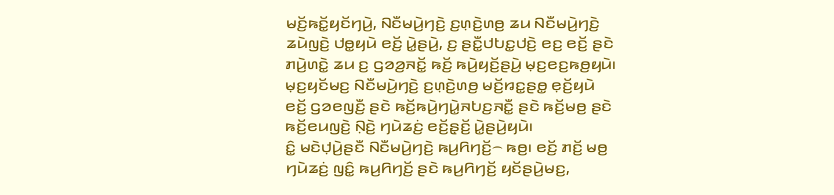ꤗꤢꤩ꤬ꤒꤢꤩ꤭ꤟꤢꤩꤚꤣꤧ꤬, ꤡꤢꤪꤗꤣꤧ꤬ꤚꤢꤧ꤬ ꤢ꤬ꤛ꤫ꤢꤧ꤬ꤛꤥ꤬ ꤘꤣ ꤡꤢꤪꤗꤣꤧ꤬ꤚꤢꤧ꤬ ꤘꤣꤧꤜꤢꤧ꤬ ꤓꤥ꤭ꤟꤣꤧ ꤕꤢꤩ꤬ ꤣꤧ꤭ꤔꤣꤧ꤬, ꤢ꤬ ꤔꤢꤪ꤭ꤓꤝꤢ꤭ꤓꤢꤧ꤬ ꤕꤢ꤬ ꤕꤢꤩ꤬ ꤔꤢꤧ ꤊꤣꤧ꤬ꤛꤢꤧ꤭ ꤘꤣ ꤢ꤬ ꤞꤤꤤ꤬ꤏꤢꤩ꤭ ꤒꤢꤩ꤬ ꤒꤣꤧ꤬ꤟꤢꤩ꤬ꤔꤣꤧ꤬ ꤗ꤫ꤢ꤬ꤕꤢ꤬ꤒꤥ꤬ꤟꤣꤧ꤯ ꤗ꤫ꤢ꤬ꤟꤢꤩꤗꤢ꤬ ꤡꤢꤪꤗꤣꤧ꤬ꤚꤢꤧ꤬ ꤢ꤬ꤛ꤫ꤢꤧ꤬ꤛꤥ꤬ ꤗꤢꤩ꤬ꤙꤢ꤭ꤔꤥ꤭ ꤕ꤫ꤢꤩ꤬ꤟꤣꤧ ꤕꤢꤩ꤬ ꤞꤤꤕꤜꤢꤪ꤬ ꤔꤢꤧ ꤒꤢꤩ꤬ꤒꤣꤧ꤬ꤚꤣꤧ꤭ꤏꤝꤢ꤬ꤏꤢꤪ꤭ ꤔꤢꤧ ꤒꤢꤩ꤬ꤗꤥ꤬ ꤔꤢꤧ ꤒꤢꤩ꤬ꤕꤣꤜꤢꤧ꤬ ꤡ꤫ꤢꤧ꤬ ꤚꤣꤧꤘꤢꤦ꤬ ꤕꤢꤩ꤬ꤔ꤫ꤢꤩ꤬ ꤣꤧ꤭ꤔꤣꤧ꤬ꤟꤣꤧ꤯
ꤢꤨ꤭ ꤗꤢꤧꤓ꤫ꤣꤧ꤬ꤔꤢꤪ ꤡꤢꤪꤗꤣꤧ꤬ꤚꤢꤧ꤬ ꤒꤣ꤬ꤖꤚꤢꤩ꤬꤮ ꤒꤥ꤬꤯ ꤕꤢꤩ꤬ ꤊꤢꤩ꤬ ꤗꤥ꤬ ꤚꤣꤧꤘꤢꤦ꤬ ꤜꤢꤨ꤭ ꤒꤣ꤬ꤖꤚꤢꤩ꤬ ꤔꤢꤧ ꤒꤣ꤬ꤖꤚꤢꤩ꤬ ꤟꤢꤩꤔꤣꤧ꤬ꤗꤢ꤬,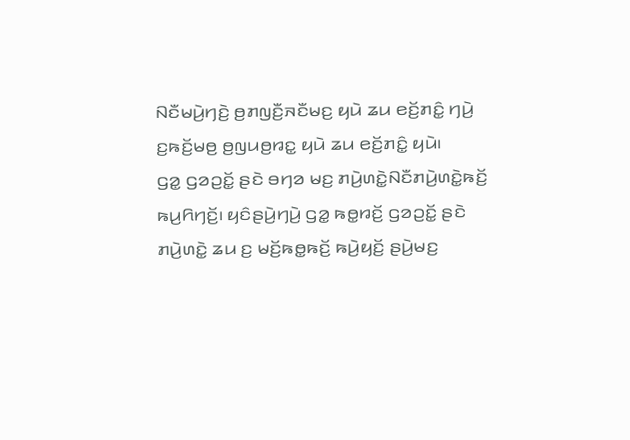ꤡꤢꤪꤗꤣꤧ꤬ꤚꤢꤧ꤬ ꤥ꤬ꤊꤜꤢꤪ꤬ꤏꤢꤪꤗꤢ꤬ ꤟꤣꤧ ꤘꤣ ꤕꤢꤩ꤬ꤊꤢꤨ꤭ ꤚꤣꤧ꤬ ꤢ꤬ꤒꤢꤩ꤬ꤗꤥ꤬ ꤥ꤬ꤜꤣꤥ꤬ꤙꤢ꤭ ꤟꤣꤧ ꤘꤣ ꤕꤢꤩ꤬ꤊꤢꤨ꤭ ꤟꤣꤧ꤯
ꤞꤤ꤭ ꤞꤤꤑꤢꤩ꤭ ꤔꤢꤧ ꤋꤚꤤ ꤗꤢ꤬ ꤊꤣꤧ꤬ꤛꤢꤧ꤭ꤡꤢꤪꤊꤣꤧ꤬ꤛꤢꤧ꤭ꤒꤢꤩ꤬ ꤒꤣ꤬ꤖꤚꤢꤩ꤬꤯ ꤟꤢꤨꤔꤣꤧ꤬ꤚꤣꤧ꤬ ꤞꤤ꤭ ꤒꤥ꤭ꤙꤢꤩ꤬ ꤞꤤꤑꤢꤩ꤭ ꤔꤢꤧ ꤊꤣꤧ꤬ꤛꤢꤧ꤭ ꤘꤣ ꤢ꤬ ꤗꤢꤩ꤬ꤒꤥ꤭ꤒꤢꤩ꤬ ꤒꤣꤧ꤬ꤟꤢꤩ꤬ ꤔꤣꤧ꤬ꤗꤢ꤬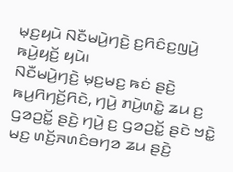ꤗ꤫ꤢ꤬ꤟꤣꤧ ꤡꤢꤪꤗꤣꤧ꤬ꤚꤢꤧ꤬ ꤢ꤬ꤖꤢꤨꤢ꤬ꤜꤣꤧ꤬ ꤒꤣꤧ꤬ꤟꤢꤩ꤬ ꤟꤣꤧ꤯
ꤡꤢꤪꤗꤣꤧ꤬ꤚꤢꤧ꤬ ꤗ꤫ꤢ꤬ꤗꤢ꤬ ꤒꤢꤦ ꤔꤢꤧ꤬ ꤒꤣ꤬ꤖꤚꤢꤩ꤬ꤖꤢꤧ, ꤚꤣꤧ꤬ ꤊꤣꤧ꤬ꤛꤢꤧ꤭ ꤘꤣ ꤢ꤬ ꤞꤤꤑꤢꤩ꤭ ꤔꤢꤧ꤬ ꤚꤣꤧ꤬ ꤢ꤬ ꤞꤤꤑꤢꤩ꤭ ꤔꤢꤧ ꤠꤢꤧ꤭ ꤗꤢ꤬ ꤛꤢꤩ꤬ꤏꤛꤢꤨꤋꤚꤤ ꤘꤣ ꤔꤢꤧ꤬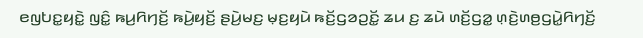ꤕꤜꤝꤢ꤭ꤟꤢꤧ꤭ ꤜꤢꤨ꤭ ꤒꤣ꤬ꤖꤚꤢꤩ꤬ ꤒꤣꤧ꤬ꤟꤢꤩ꤬ ꤔꤣꤧ꤬ꤗꤢ꤬ ꤗ꤫ꤢ꤬ꤟꤣꤧ ꤒꤢꤩ꤬ꤞꤤꤑꤢꤩ꤭ ꤘꤣ ꤢ꤬ ꤘꤣꤧ ꤛꤢꤩ꤬ꤞꤤ꤭ ꤛ꤫ꤢꤧ꤬ꤛꤥ꤬ꤞꤣꤧ꤭ꤖꤚꤢꤩ꤬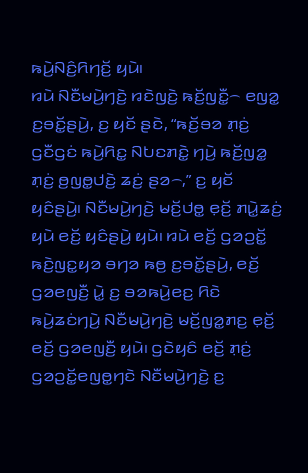ꤒꤣꤧ꤬ꤡꤢꤨ꤬ꤖꤚꤢꤩ꤬ ꤟꤣꤧ꤯
ꤙꤣꤧ ꤡꤢꤪꤗꤣꤧ꤬ꤚꤢꤧ꤬ ꤙꤢꤧꤜꤢꤧ꤬ ꤒꤢꤩ꤬ꤜꤢꤪ꤭꤮ ꤕꤜꤤ꤭ ꤢ꤬ꤋꤢꤩ꤭ꤔꤣꤧ꤬, ꤢ꤬ ꤟꤢꤩ ꤔꤢꤧ, “ꤒꤢꤩ꤬ꤋꤤ ꤊ꤫ꤢꤦ꤬ ꤞꤢꤪꤞꤢꤦ ꤒꤣꤧ꤬ꤖꤢ꤭ ꤡꤝꤢꤊꤢꤧ꤭ ꤚꤣꤧ꤬ ꤒꤢꤩ꤬ꤜꤤ꤭ ꤊ꤫ꤢꤦ꤬ ꤥ꤬ꤜꤥ꤭ꤓꤢꤧ꤬ ꤘꤢꤦ꤬ ꤔꤤ꤮,” ꤢ꤬ ꤟꤢꤩ ꤟꤢꤨꤔꤣꤧ꤬꤯ ꤡꤢꤪꤗꤣꤧ꤬ꤚꤢꤧ꤬ ꤗꤢꤩ꤬ꤓꤥ꤭ ꤕ꤫ꤢꤩ꤬ ꤊꤣꤧ꤭ꤘꤢꤦ꤬ ꤟꤣꤧ ꤕꤢꤩ꤬ ꤟꤢꤨꤔꤣꤧ꤬ ꤟꤣꤧ꤯ ꤙꤣꤧ ꤕꤢꤩ꤬ ꤞꤤꤑꤢꤩ꤭ ꤒꤢꤧ꤬ꤜꤢ꤭ꤟꤤ ꤋꤚꤤ ꤒꤥ꤬ ꤢ꤬ꤋꤢꤩ꤭ꤔꤣꤧ꤬, ꤕꤢꤩ꤬ ꤞꤤꤕꤜꤢꤪ꤬ ꤣꤧ꤭ ꤢ꤬ ꤋꤤꤒꤣꤧ꤬ꤕꤢ꤬ ꤖꤢꤧ ꤒꤣꤧ꤬ꤘꤢꤦꤚꤣꤧ꤬ ꤡꤢꤪꤗꤣꤧ꤬ꤚꤢꤧ꤬ ꤗꤢꤩ꤬ꤜꤤ꤭ꤊꤢ꤬ ꤕ꤫ꤢꤩ꤬ ꤕꤢꤩ꤬ ꤞꤤꤕꤜꤢꤪ꤬ ꤟꤣꤧ꤯ ꤞꤢꤧꤟꤢꤨ ꤕꤢꤩ꤬ ꤊ꤫ꤢꤦ꤬ ꤞꤤꤑꤢꤩ꤭ꤕꤜꤥ꤭ꤚꤢꤧ ꤡꤢꤪꤗꤣꤧ꤬ꤚꤢꤧ꤬ ꤢ꤬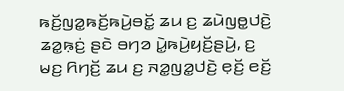ꤒꤢꤩ꤬ꤜꤤ꤭ꤒꤢꤩ꤬ꤒꤣꤧ꤬ꤋꤢꤩ꤭ ꤘꤣ ꤢ꤬ ꤘꤣꤧꤜꤥ꤭ꤓꤢꤧ꤬ ꤘꤤ꤭ꤒ꤫ꤢꤦ꤬ ꤔꤢꤧ ꤋꤚꤤ ꤣꤧ꤭ꤒꤣꤧ꤬ꤟꤢꤩ꤬ꤔꤣꤧ꤬, ꤢ꤬ ꤗꤢ꤬ ꤖꤚꤢꤩ꤬ ꤘꤣ ꤢ꤬ ꤏꤤ꤭ꤜꤤ꤭ꤓꤢꤧ꤬ ꤕ꤫ꤢꤩ꤬ ꤕꤢꤩ꤬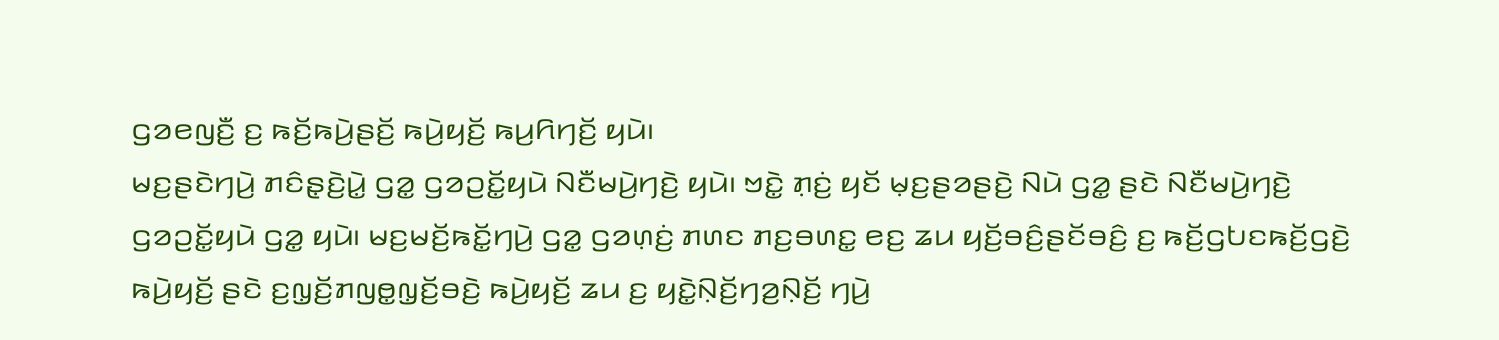ꤞꤤꤕꤜꤢꤪ꤬ ꤢ꤬ ꤒꤢꤩ꤬ꤒꤣꤧ꤬ꤔꤢꤩ꤬ ꤒꤣꤧ꤬ꤟꤢꤩ꤬ ꤒꤣ꤬ꤖꤚꤢꤩ꤬ ꤟꤣꤧ꤯
ꤗꤢ꤬ꤔꤢꤧꤚꤣꤧ꤬ ꤊꤢꤨꤔ꤫ꤢꤧ꤬ꤣꤧ꤭ ꤞꤤ꤭ ꤞꤤꤑꤢꤩ꤭ꤟꤣꤧ ꤡꤢꤪꤗꤣꤧ꤬ꤚꤢꤧ꤬ ꤟꤣꤧ꤯ ꤠꤢꤧ꤭ ꤊ꤫ꤢꤦ꤬ ꤟꤢꤩ ꤗ꤫ꤢ꤬ꤔꤤꤔꤢꤧ꤬ ꤡꤣꤧ ꤞꤤ꤭ ꤔꤢꤧ ꤡꤢꤪꤗꤣꤧ꤬ꤚꤢꤧ꤬ ꤞꤤꤑꤢꤩ꤭ꤟꤣꤧ ꤞꤤ꤭ ꤟꤣꤧ꤯ ꤗꤢ꤬ꤗꤢꤩ꤬ꤒꤢꤩ꤭ꤚꤣꤧ꤬ ꤞꤤ꤭ ꤞꤤꤛ꤫ꤢꤦ꤬ ꤊꤛꤢ ꤊꤢ꤬ꤋꤛꤢ꤭ ꤕꤢ꤬ ꤘꤣ ꤟꤢꤩ꤬ꤋꤢꤨ꤬ꤔꤢꤩꤋꤢꤨ꤬ ꤢ꤬ ꤒꤢꤩ꤬ꤞꤝꤢꤒꤢꤩ꤬ꤞꤢꤧ꤬ ꤒꤣꤧ꤬ꤟꤢꤩ꤬ ꤔꤢꤧ ꤢ꤬ꤜ꤫ꤢꤩ꤬ꤊꤜꤥ꤭ꤜ꤫ꤢꤩ꤬ꤋꤢꤧ꤬ ꤒꤣꤧ꤬ꤟꤢꤩ꤬ ꤘꤣ ꤢ꤬ ꤟꤢꤧ꤭ꤡ꤫ꤢꤩ꤬ꤚꤤ꤬ꤡ꤫ꤢꤩ꤬ ꤚꤣꤧ꤬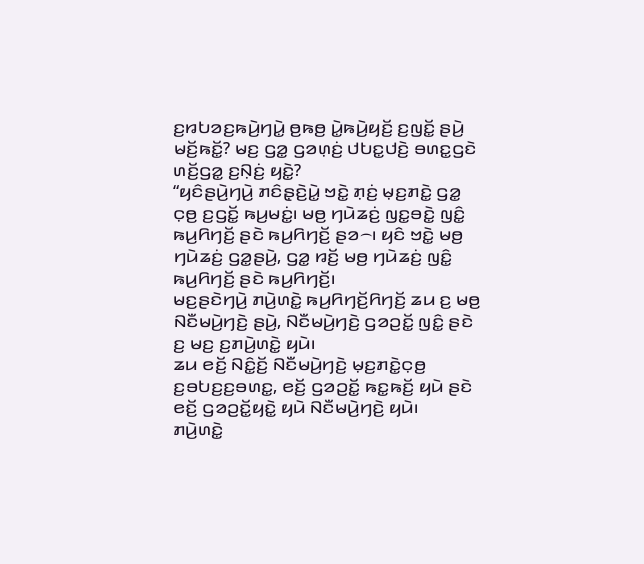ꤢ꤬ꤙꤝꤤꤢ꤬ꤒꤣꤧ꤬ꤚꤣꤧ꤭ ꤥ꤬ꤒꤥ꤬ ꤣꤧ꤭ꤒꤣꤧ꤬ꤟꤢꤩ꤬ ꤢ꤬ꤜꤢꤩ꤭ ꤔꤣꤧ꤬ ꤗꤢꤩ꤬ꤒꤢꤩ꤭? ꤗꤢ꤬ ꤞꤤ꤭ ꤞꤤꤛ꤫ꤢꤦ꤬ ꤓꤝꤢ꤭ꤓꤢꤧ꤬ ꤋꤛꤢ꤭ꤞꤢꤧ ꤛꤢꤩ꤬ꤞꤤ꤭ ꤢ꤬ꤡ꤫ꤢꤦ꤬ ꤟꤢꤧ꤭?
“ꤟꤢꤨꤔꤣꤧ꤬ꤚꤣꤧ꤬ ꤊꤢꤨꤔ꤫ꤢꤧ꤬ꤣꤧ꤭ ꤠꤢꤧ꤭ ꤊ꤫ꤢꤦ꤬ ꤗ꤫ꤢ꤬ꤊꤢꤧ꤭ ꤞꤤ꤭ ꤍ꤫ꤥ꤬ ꤢ꤬ꤞꤢꤩ꤭ ꤒꤣ꤬ꤗꤢꤦ꤭꤯ ꤗꤥ꤬ ꤚꤣꤧꤘꤢꤦ꤬ ꤜꤢ꤭ꤋꤢꤧ꤭ ꤜꤢꤨ꤭ ꤒꤣ꤬ꤖꤚꤢꤩ꤬ ꤔꤢꤧ ꤒꤣ꤬ꤖꤚꤢꤩ꤬ ꤔꤤ꤮꤯ ꤟꤢꤨ ꤠꤢꤧ꤭ ꤗꤥ꤬ ꤚꤣꤧꤘꤢꤦ꤬ ꤞꤤ꤭ꤔꤣꤧ꤬, ꤞꤤ꤭ ꤙꤢꤩ꤬ ꤗꤥ꤬ ꤚꤣꤧꤘꤢꤦ꤬ ꤜꤢꤨ꤭ ꤒꤣ꤬ꤖꤚꤢꤩ꤬ ꤔꤢꤧ ꤒꤣ꤬ꤖꤚꤢꤩ꤬꤯
ꤗꤢ꤬ꤔꤢꤧꤚꤣꤧ꤬ ꤊꤣꤧ꤬ꤛꤢꤧ꤭ ꤒꤣ꤬ꤖꤚꤢꤩ꤬ꤖꤚꤢꤩ꤬ ꤘꤣ ꤢ꤬ ꤗꤥ꤬ ꤡꤢꤪꤗꤣꤧ꤬ꤚꤢꤧ꤬ ꤔꤣꤧ꤬, ꤡꤢꤪꤗꤣꤧ꤬ꤚꤢꤧ꤬ ꤞꤤꤑꤢꤩ꤭ ꤜꤢꤨ꤭ ꤔꤢꤧ ꤢ꤬ ꤗꤢ꤬ ꤢ꤬ꤊꤣꤧ꤬ꤛꤢꤧ꤭ ꤟꤣꤧ꤯
ꤘꤣ ꤕꤢꤩ꤬ ꤡꤢꤨ꤭ꤢꤩ꤬ ꤡꤢꤪꤗꤣꤧ꤬ꤚꤢꤧ꤬ ꤗ꤫ꤢ꤬ꤊꤢꤧ꤭ꤍ꤫ꤥ꤬ ꤢ꤬ꤋꤝꤢ꤬ꤢ꤬ꤋꤛꤢ꤭, ꤕꤢꤩ꤬ ꤞꤤꤑꤢꤩ꤭ ꤒꤢ꤭ꤒꤢꤩ꤬ ꤟꤣꤧ ꤔꤢꤧ ꤕꤢꤩ꤬ ꤞꤤꤑꤢꤩ꤭ꤟꤢꤧ꤭ ꤟꤣꤧ ꤡꤢꤪꤗꤣꤧ꤬ꤚꤢꤧ꤬ ꤟꤣꤧ꤯
ꤊꤣꤧ꤬ꤛꤢꤧ꤭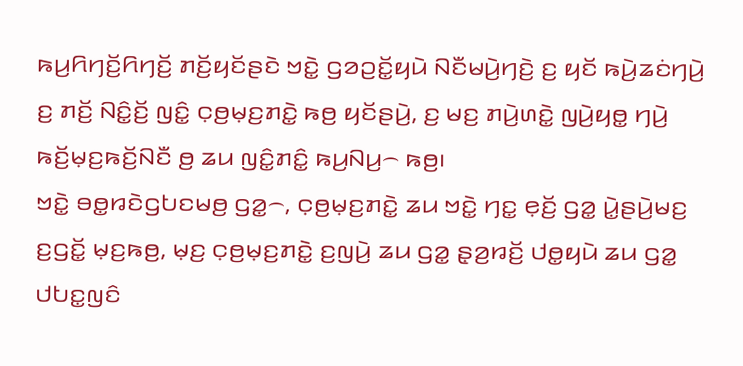ꤒꤣ꤬ꤖꤚꤢꤩ꤬ꤖꤚꤢꤩ꤬ ꤊꤢꤩ꤬ꤟꤢꤩꤔꤢꤧ ꤠꤢꤧ꤭ ꤞꤤꤑꤢꤩ꤭ꤟꤣꤧ ꤡꤢꤪꤗꤣꤧ꤬ꤚꤢꤧ꤬ ꤢ꤬ ꤟꤢꤩ ꤒꤣꤧ꤬ꤘꤢꤦꤚꤣꤧ꤬ ꤢ꤬ ꤊꤢꤩ꤬ ꤡꤢꤨ꤭ꤢꤩ꤬ ꤜꤢꤨ꤭ ꤍ꤫ꤥ꤬ꤗ꤫ꤢ꤬ꤊꤢꤧ꤭ ꤒꤥ꤬ ꤟꤢꤩꤔꤣꤧ꤬, ꤢ꤬ ꤗꤢ꤬ ꤊꤣꤧ꤬ꤛꤢꤧ꤭ ꤜꤣꤧ꤬ꤟꤥ꤭ ꤚꤣꤧ꤬ ꤒꤢꤩ꤬ꤗ꤫ꤢ꤬ꤒꤢꤩ꤬ꤡꤢꤪ ꤥ꤬ ꤘꤣ ꤜꤢꤨ꤭ꤊꤢꤨ꤭ ꤒꤣ꤬ꤡꤣ꤬꤮ ꤒꤥ꤬꤯
ꤠꤢꤧ꤭ ꤋꤥ꤭ꤙꤢꤧꤞꤝꤢꤗꤥ꤬ ꤞꤤ꤭꤮, ꤍ꤫ꤥ꤬ꤗ꤫ꤢ꤬ꤊꤢꤧ꤭ ꤘꤣ ꤠꤢꤧ꤭ ꤚꤢ꤭ ꤕ꤫ꤢꤩ꤬ ꤞꤤ꤭ ꤣꤧ꤭ꤔꤣꤧ꤬ꤗꤢ꤬ ꤢ꤬ꤞꤢꤩ꤭ ꤗ꤫ꤢ꤬ꤒꤥ꤬, ꤗ꤫ꤢ꤬ ꤍ꤫ꤥ꤬ꤗ꤫ꤢ꤬ꤊꤢꤧ꤭ ꤢ꤬ꤜꤣꤧ꤬ ꤘꤣ ꤞꤤ꤭ ꤔ꤫ꤤ꤬ꤙꤢꤩ꤬ ꤓꤥ꤭ꤟꤣꤧ ꤘꤣ ꤞꤤ꤭ ꤓꤝꤢ꤭ꤜꤢꤨ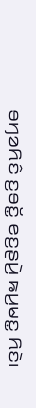ꤋꤚꤤꤖꤢꤨ ꤢ꤬ꤋꤢꤩ꤭ ꤕꤢ꤬ꤔꤣꤧ꤬ ꤒꤣ꤬ꤗꤢ꤭ ꤖꤢꤧ꤯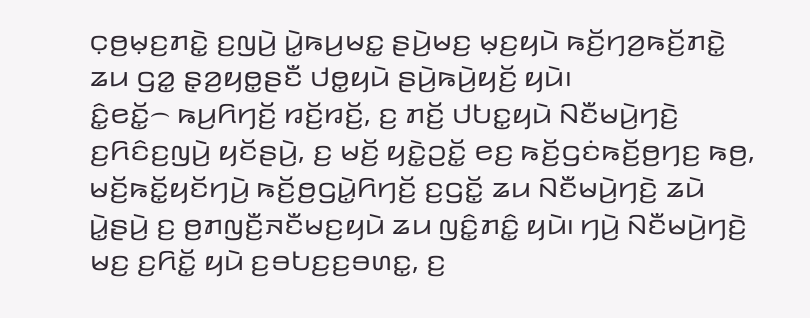ꤍ꤫ꤥ꤬ꤗ꤫ꤢ꤬ꤊꤢꤧ꤭ ꤢ꤬ꤜꤣꤧ꤬ ꤣꤧ꤭ꤒꤣ꤬ꤗꤢ꤭ ꤔꤣꤧ꤬ꤗꤢ꤬ ꤗ꤫ꤢ꤬ꤟꤣꤧ ꤒꤢꤩ꤬ꤚꤤ꤬ꤒꤢꤩ꤬ꤊꤢꤧ꤭ ꤘꤣ ꤞꤤ꤭ ꤔ꤫ꤤ꤬ꤟꤥ꤭ꤔꤢꤪ ꤓꤥ꤭ꤟꤣꤧ ꤔꤣꤧ꤬ꤒꤣꤧ꤬ꤟꤢꤩ꤬ ꤟꤣꤧ꤯
ꤢꤨ꤭ꤕꤢꤩ꤭꤮ ꤒꤣ꤬ꤖꤚꤢꤩ꤬ ꤙꤢꤩ꤬ꤙꤢꤩ꤬, ꤢ꤬ ꤊꤢꤩ꤬ ꤓꤝꤢ꤭ꤟꤣꤧ ꤡꤢꤪꤗꤣꤧ꤬ꤚꤢꤧ꤬ ꤢ꤬ꤖꤢꤨꤢ꤬ꤜꤣꤧ꤬ ꤟꤢꤩꤔꤣꤧ꤬, ꤢ꤬ ꤗꤢꤩ꤬ ꤟꤢꤧ꤭ꤑꤢꤩ꤭ ꤕꤢ꤬ ꤒꤢꤩ꤬ꤞꤢꤦꤒꤢꤩ꤬ꤥ꤬ꤚꤢ꤬ ꤒꤥ꤬, ꤗꤢꤩ꤬ꤒꤢꤩ꤭ꤟꤢꤩꤚꤣꤧ꤬ ꤒꤢꤩ꤬ꤥ꤬ꤞꤣꤧ꤭ꤖꤚꤢꤩ꤬ ꤢ꤬ꤞꤢꤩ꤭ ꤘꤣ ꤡꤢꤪꤗꤣꤧ꤬ꤚꤢꤧ꤬ ꤘꤣꤧ ꤣꤧ꤭ꤔꤣꤧ꤬ ꤢ꤬ ꤥ꤬ꤊꤜꤢꤪ꤬ꤏꤢꤪꤗꤢ꤬ꤟꤣꤧ ꤘꤣ ꤜꤢꤨ꤭ꤊꤢꤨ꤭ ꤟꤣꤧ꤯ ꤚꤣꤧ꤬ ꤡꤢꤪꤗꤣꤧ꤬ꤚꤢꤧ꤬ ꤗꤢ꤬ ꤢ꤬ꤖꤢꤩ꤭ ꤟꤣꤧ ꤢ꤬ꤋꤝꤢ꤬ꤢ꤬ꤋꤛꤢ꤭, ꤢ꤬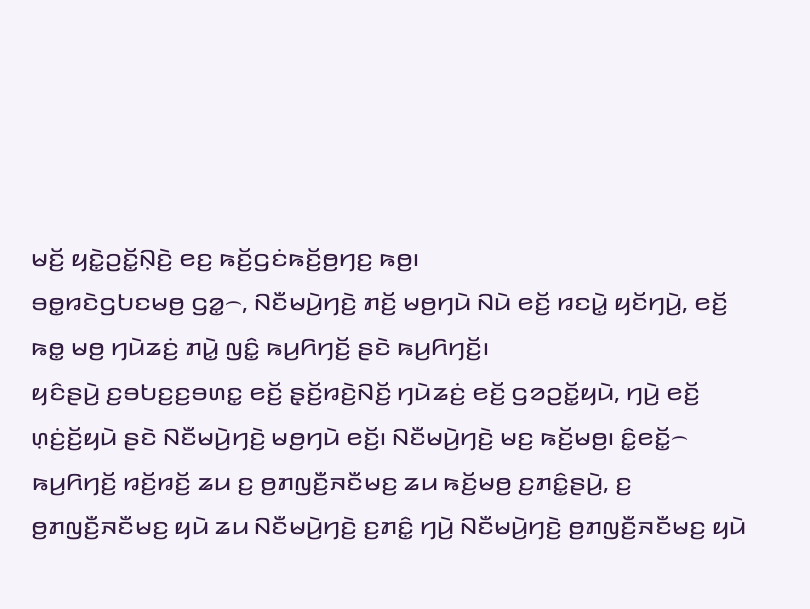ꤗꤢꤩ꤬ ꤟꤢꤧ꤭ꤑꤢꤩ꤭ꤡ꤫ꤢꤧ꤬ ꤕꤢ꤬ ꤒꤢꤩ꤬ꤞꤢꤦꤒꤢꤩ꤬ꤥ꤬ꤚꤢ꤬ ꤒꤥ꤬꤯
ꤋꤥ꤭ꤙꤢꤧꤞꤝꤢꤗꤥ꤬ ꤞꤤ꤭꤮, ꤡꤢꤪꤗꤣꤧ꤬ꤚꤢꤧ꤬ ꤊꤢꤩ꤬ ꤗꤥ꤬ꤚꤣꤧ ꤡꤣꤧ ꤕꤢꤩ꤬ ꤙꤢꤣꤧ꤭ ꤟꤢꤩꤚꤣꤧ꤬, ꤕꤢꤩ꤬ ꤒꤥ꤭ ꤗꤥ꤬ ꤚꤣꤧꤘꤢꤦ꤬ ꤊꤣꤧ꤭ ꤜꤢꤨ꤭ ꤒꤣ꤬ꤖꤚꤢꤩ꤬ ꤔꤢꤧ ꤒꤣ꤬ꤖꤚꤢꤩ꤬꤯
ꤟꤢꤨꤔꤣꤧ꤬ ꤢ꤬ꤋꤝꤢ꤬ꤢ꤬ꤋꤛꤢ꤭ ꤕꤢꤩ꤬ ꤔ꤫ꤢꤩ꤬ꤙꤢꤧ꤬ꤡꤢꤩ꤬ ꤚꤣꤧꤘꤢꤦ꤬ ꤕꤢꤩ꤬ ꤞꤤꤑꤢꤩ꤭ꤟꤣꤧ, ꤚꤣꤧ꤬ ꤕꤢꤩ꤬ ꤛ꤫ꤢꤦ꤬ꤢꤩ꤬ꤟꤣꤧ ꤔꤢꤧ ꤡꤢꤪꤗꤣꤧ꤬ꤚꤢꤧ꤬ ꤗꤥ꤬ꤚꤣꤧ ꤕꤢꤩ꤬꤯ ꤡꤢꤪꤗꤣꤧ꤬ꤚꤢꤧ꤬ ꤗꤢ꤬ ꤒꤢꤩ꤬ꤗꤥ꤬꤯ ꤢꤨ꤭ꤕꤢꤩ꤭꤮ ꤒꤣ꤬ꤖꤚꤢꤩ꤬ ꤙꤢꤩ꤬ꤙꤢꤩ꤬ ꤘꤣ ꤢ꤬ ꤥ꤬ꤊꤜꤢꤪ꤬ꤏꤢꤪꤗꤢ꤬ ꤘꤣ ꤒꤢꤩ꤬ꤗꤥ꤬ ꤢ꤬ꤊꤢꤨ꤭ꤔꤣꤧ꤬, ꤢ꤬ ꤥ꤬ꤊꤜꤢꤪ꤬ꤏꤢꤪꤗꤢ꤬ ꤟꤣꤧ ꤘꤣ ꤡꤢꤪꤗꤣꤧ꤬ꤚꤢꤧ꤬ ꤢ꤬ꤊꤢꤨ꤭ ꤚꤣꤧ꤬ ꤡꤢꤪꤗꤣꤧ꤬ꤚꤢꤧ꤬ ꤥ꤬ꤊꤜꤢꤪ꤬ꤏꤢꤪꤗꤢ꤬ ꤟꤣꤧ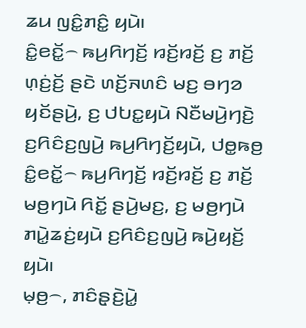ꤘꤣ ꤜꤢꤨ꤭ꤊꤢꤨ꤭ ꤟꤣꤧ꤯
ꤢꤨ꤭ꤕꤢꤩ꤭꤮ ꤒꤣ꤬ꤖꤚꤢꤩ꤬ ꤙꤢꤩ꤬ꤙꤢꤩ꤬ ꤢ꤬ ꤊꤢꤩ꤬ ꤛ꤫ꤢꤦ꤬ꤢꤩ꤬ ꤔꤢꤧ ꤛꤢꤩ꤬ꤏꤛꤢꤨ ꤗꤢ꤬ ꤋꤚꤤ ꤟꤢꤩꤔꤣꤧ꤬, ꤢ꤬ ꤓꤝꤢ꤭ꤟꤣꤧ ꤡꤢꤪꤗꤣꤧ꤬ꤚꤢꤧ꤬ ꤢ꤬ꤖꤢꤨꤢ꤬ꤜꤣꤧ꤬ ꤒꤣ꤬ꤖꤚꤢꤩ꤬ꤟꤣꤧ, ꤓꤥ꤭ꤒꤥ꤬ ꤢꤨ꤭ꤕꤢꤩ꤭꤮ ꤒꤣ꤬ꤖꤚꤢꤩ꤬ ꤙꤢꤩ꤬ꤙꤢꤩ꤬ ꤢ꤬ ꤊꤢꤩ꤬ ꤗꤥ꤬ꤚꤣꤧ ꤖꤢꤩ꤭ ꤔꤣꤧ꤬ꤗꤢ꤬, ꤢ꤬ ꤗꤥ꤬ꤚꤣꤧ ꤊꤣꤧ꤭ꤘꤢꤦ꤬ꤟꤣꤧ ꤢ꤬ꤖꤢꤨꤢ꤬ꤜꤣꤧ꤬ ꤒꤣꤧ꤬ꤟꤢꤩ꤬ ꤟꤣꤧ꤯
ꤗ꤫ꤥ꤬꤮, ꤊꤢꤨꤔ꤫ꤢꤧ꤬ꤣꤧ꤭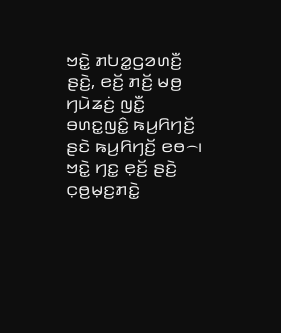ꤠꤢꤧ꤭ ꤊꤝꤤ꤭ꤞꤤꤛꤢꤪ꤬ ꤔꤢꤧ꤬, ꤕꤢꤩ꤬ ꤊꤢꤩ꤬ ꤗꤥ꤬ ꤚꤣꤧꤘꤢꤦ꤬ ꤜꤢꤪ꤭ ꤋꤛꤢ꤭ꤜꤢꤨ꤭ ꤒꤣ꤬ꤖꤚꤢꤩ꤬ ꤔꤢꤧ ꤒꤣ꤬ꤖꤚꤢꤩ꤬ ꤕꤥ꤮꤯ ꤠꤢꤧ꤭ ꤚꤢ꤭ ꤕ꤫ꤢꤩ꤬ ꤔꤢꤧ꤬ ꤍ꤫ꤥ꤬ꤗ꤫ꤢ꤬ꤊꤢꤧ꤭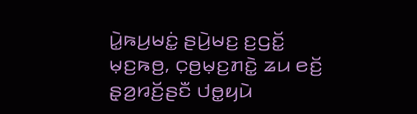ꤣꤧ꤭ꤒꤣ꤬ꤗꤢꤦ꤭ ꤔꤣꤧ꤬ꤗꤢ꤬ ꤢ꤬ꤞꤢꤩ꤭ ꤗ꤫ꤢ꤬ꤒꤥ꤬, ꤍ꤫ꤥ꤬ꤗ꤫ꤢ꤬ꤊꤢꤧ꤭ ꤘꤣ ꤕꤢꤩ꤬ ꤔ꤫ꤤ꤬ꤙꤢꤩ꤬ꤔꤢꤪ ꤓꤥ꤭ꤟꤣꤧ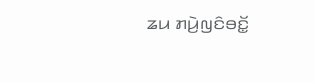ꤘꤣ ꤊꤣꤧ꤬ꤜꤢꤨꤋꤢꤩ꤭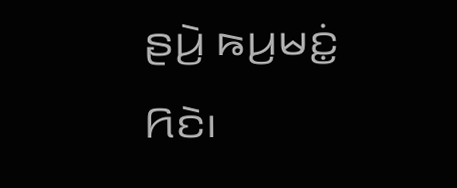ꤔꤣꤧ꤬ ꤒꤣ꤬ꤗꤢꤦ꤭ ꤖꤢꤧ꤯